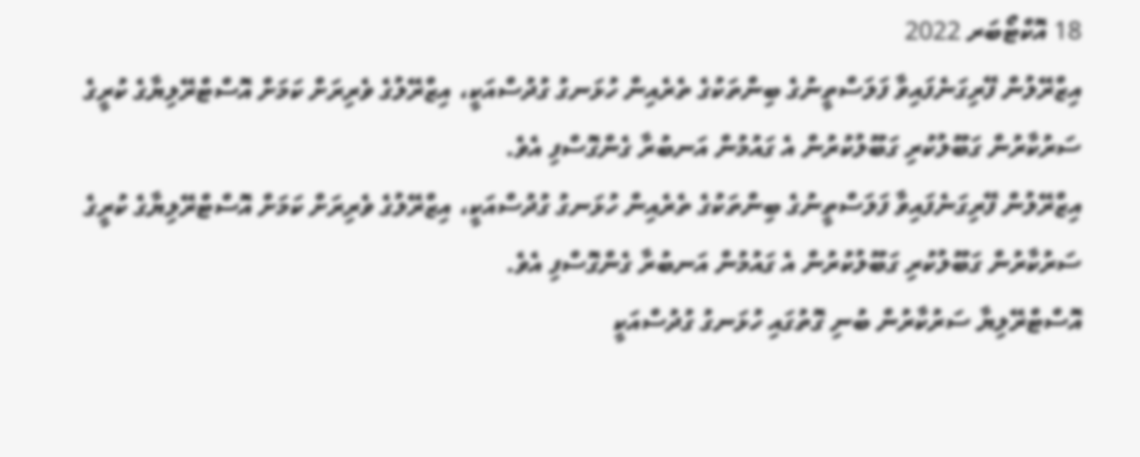18 އޮކްޓޯބަރ 2022
އިޒްރޭލުން ފޭރިގަނެފައިވާ ފަލަސްތީނުގެ ބިންތަކުގެ ތެރެއިން ހުޅަނގު ގުދުސްއަކީ، އިޒްރޭލުގެ ވެރިރަށް ކަމަށް އޮސްޓްރޭލިޔާގެ ކުރީގެ ސަރުކާރުން ގަބޫލުކުރި ގަބޫލުކުރުން އެ ގައުމުން އަނބުރާ ގެންގޮސްފި އެވެ.
އިޒްރޭލުން ފޭރިގަނެފައިވާ ފަލަސްތީނުގެ ބިންތަކުގެ ތެރެއިން ހުޅަނގު ގުދުސްއަކީ، އިޒްރޭލުގެ ވެރިރަށް ކަމަށް އޮސްޓްރޭލިޔާގެ ކުރީގެ ސަރުކާރުން ގަބޫލުކުރި ގަބޫލުކުރުން އެ ގައުމުން އަނބުރާ ގެންގޮސްފި އެވެ.
އޮސްޓްރޭލިޔާ ސަރުކާރުން ބުނި ގޮތުގައި ހުޅަނގު ގުދުސްއަކީ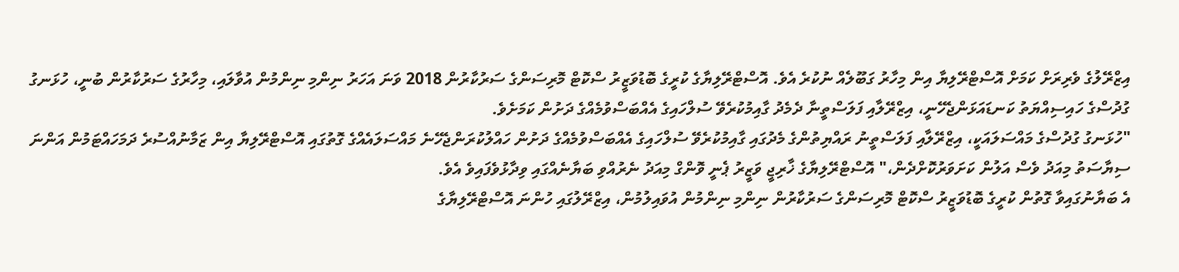އިޒްރޭލުގެ ވެރިރަށް ކަމަށް އޮސްޓްރޭލިޔާ އިން މިހާރު ގަބޫލެއް ނުކުރެ އެވެ. އޮސްޓްރޭލިޔާގެ ކުރީގެ ބޮޑުވަޒީރު ސްކޮޓް މޮރިސަންގެ ސަރުކާރުން 2018 ވަނަ އަހަރު ނިންމި ނިންމުން އުވާލައި، މިހާރުގެ ސަރުކާރުން ބުނީ، ހުޅަނގު ގުދުސްގެ ހައިސިއްޔަތު ކަނޑައަޅަންޖެހޭނީ، އިޒްރޭލާއި ފަލަސްތީނާ ދެމެދު ގާއިމުކުރެވޭ ސުލްހައިގެ އެއްބަސްވުމެއްގެ ދަށުން ކަމަށެވެ.
"ހުޅަނގު ގުދުސްގެ މައްސަލައަކީ، އިޒްރޭލާއި ފަލަސްތީނު ރައްޔިތުންގެ މެދުގައި ގާއިމުކުރެވޭ ސުލްހައިގެ އެއްބަސްވުމެއްގެ ދަށުން ހައްލުކުރަންޖެހޭނެ މައްސަލައެއްގެ ގޮތުގައި އޮސްޓްރޭލިޔާ އިން ޒަމާނުއްސުރެ ދަމަހައްޓަމުން އަންނަ ސިޔާސަތު މިއަދު ވެސް އަލުން ކަށަވަރުކޮށްދެން،" އޮސްޓްރޭލިޔާގެ ޚާރިޖީ ވަޒީރު ޕެނީ ވޮންގް މިއަދު ނެރުއްވި ބަޔާނެއްގައި ވިދާޅުވެފައިވެ އެވެ.
އެ ބަޔާނުގައިވާ ގޮތުން ކުރީގެ ބޮޑުވަޒީރު ސްކޮޓް މޮރިސަންގެ ސަރުކާރުން ނިންމި ނިންމުން އުވައިލުމުން، އިޒްރޭލުގައި ހުންނަ އޮސްޓްރޭލިޔާގެ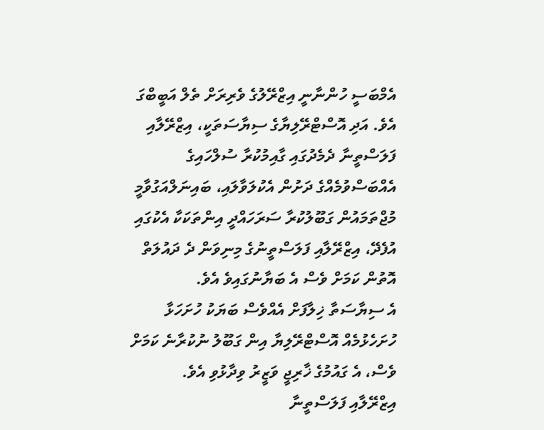އެމްބަސީ ހުންނާނީ އިޒްރޭލުގެ ވެރިރަށް ތެލް އަބީބްގަ އެވެ. އަދި އޮސްޓްރޭލިޔާގެ ސިޔާސަތަކީ، އިޒްރޭލާއި ފަލަސްތީނާ ދެމެދުގައި ގާއިމުކުރާ ސުލްހައިގެ އެއްބަސްވުމެއްގެ ދަށުން އެކުލަވާލައި، ބައިނަލްއަގުވާމީ މުޖްތަމައުން ގަބޫލުކުރާ ސަރަހައްދީ އިންތަކަކާ އެކުގައި އުފެދޭ، އިޒްރޭލާއި ފަލަސްތީނުގެ މިނިވަން ދެ ދައުލަތް އޮތުން ކަމަށް ވެސް އެ ބަޔާނުގައިވެ އެވެ.
އެ ސިޔާސަތާ ޚިލާފަށް އެއްވެސް ބަޔަކު ހުށަހަޅާ ހުށަހެޅުމެއް އޮސްޓްރޭލިޔާ އިން ގަބޫލު ނުކުރާނެ ކަމަށް ވެސް، އެ ގައުމުގެ ޚާރިޖީ ވަޒީރު ވިދާޅުވި އެވެ.
އިޒްރޭލާއި ފަލަސްތީނާ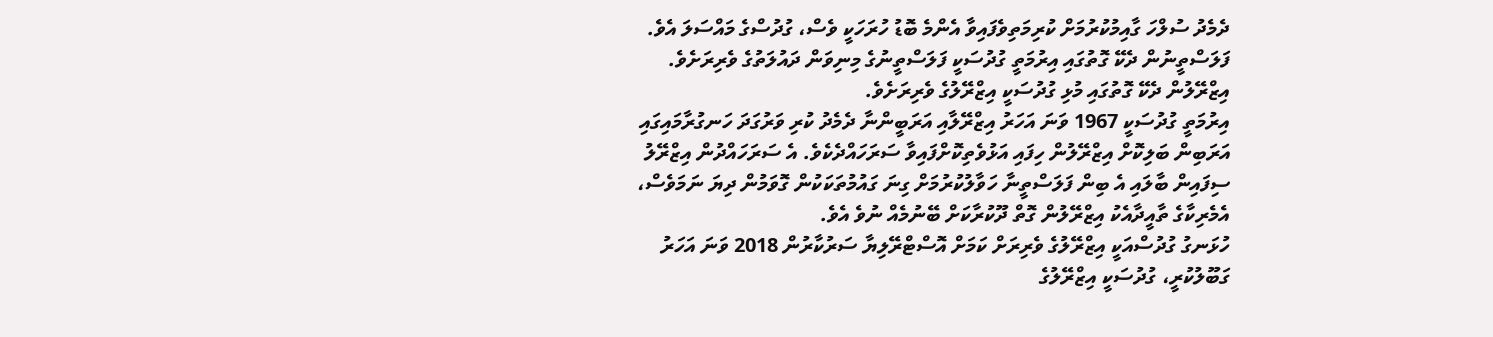ދެމެދު ސުލްހަ ގާއިމުކުރުމަށް ކުރިމަތިވެފައިވާ އެންމެ ބޮޑު ހުރަހަކީ ވެސް، ގުދުސްގެ މައްސަލަ އެވެ. ފަލަސްތީނުން ދެކޭ ގޮތުގައި އިރުމަތީ ގުދުސަކީ ފަލަސްތީނުގެ މިނިވަން ދައުލަތުގެ ވެރިރަށެވެ. އިޒްރޭލުން ދެކޭ ގޮތުގައި މުޅި ގުދުސަކީ އިޒްރޭލުގެ ވެރިރަށެވެ.
އިރުމަތީ ގުދުސަކީ 1967 ވަނަ އަހަރު އިޒްރޭލާއި އަރަބީންނާ ދެމެދު ކުރި ވަރުގަދަ ހަނގުރާމައިގައި އަރަބިން ބަލިކޮށް އިޒްރޭލުން ހިފައި އަޅުވެތިކޮށްފައިވާ ސަރަހައްދެކެވެ. އެ ސަރަހައްދުން އިޒްރޭލު ސިފައިން ބާލައި އެ ބިން ފަލަސްތީނާ ހަވާލުކުރުމަށް ގިނަ ގައުމުތަކަކުން ގޮވަމުން ދިޔަ ނަމަވެސް، އެމެރިކާގެ ތާއީދާއެކު އިޒްރޭލުން ގޮތް ދޫކުރާކަށް ބޭނުމެއް ނުވެ އެވެ.
ހުޅަނގު ގުދުސްއަކީ އިޒްރޭލުގެ ވެރިރަށް ކަމަށް އޮސްޓްރޭލިޔާ ސަރުކާރުން 2018 ވަނަ އަހަރު ގަބޫލުކުރީ، ގުދުސަކީ އިޒްރޭލުގެ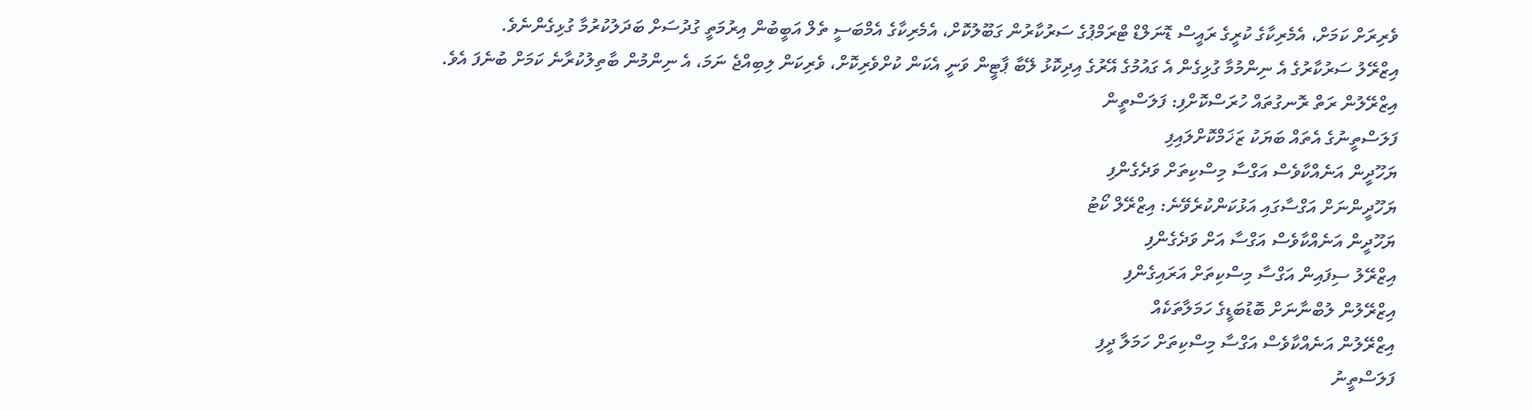ވެރިރަށް ކަމަށް، އެމެރިކާގެ ކުރީގެ ރައީސް ޑޮނަލްޑް ޓްރަމްޕުގެ ސަރުކާރުން ގަބޫލުކޮށް، އެމެރިކާގެ އެމްބަސީ ތެލް އަބީބުން އިރުމަތީ ގުދުސަށް ބަދަލުކުރުމާ ގުޅިގެންނެވެ.
އިޒްރޭލު ސަރުކާރުގެ އެ ނިންމުމާ ގުޅިގެން އެ ގައުމުގެ އޭރުގެ އިދިކޮޅު ލޭބާ ޕާޓީން ވަނީ އެކަން ކުށްވެރިކޮށް، ވެރިކަން ލިބިއްޖެ ނަމަ، އެ ނިންމުން ބާތިލުކުރާނެ ކަމަށް ބުނެފަ އެވެ.
އިޒްރޭލުން ރަތް ރޮނގުތައް ހުރަސްކޮށްފި: ފަލަސްތީން
ފަލަސްތީނުގެ އެތައް ބަޔަކު ޒަޚަމްކޮށްލައިފި
ޔަހޫދީން އަނެއްކާވެސް އަގްސާ މިސްކިތަށް ވަދެގެންފި
ޔަހޫދީންނަށް އަގްސާގައި އަޅުކަންކުރެވޭނެ: އިޒްރޭލް ކޯޓު
ޔަހޫދީން އަނެއްކާވެސް އަގްސާ އަށް ވަދެގެންފި
އިޒްރޭލު ސިފައިން އަގްސާ މިސްކިތަށް އަރައިގެންފި
އިޒްރޭލުން ލުބްނާނަށް ބޮޑުބަޑީގެ ހަމަލާތަކެއް
އިޒްރޭލުން އަނެއްކާވެސް އަގްސާ މިސްކިތަށް ހަމަލާ ދީފި
ފަލަސްތީނު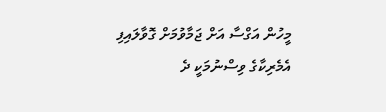މީހުން އަގްސާ އަށް ޖަމާވުމަށް ގޮވާލައިފި
އެމެރިކާގެ ވިސްނުމަކީ ދެ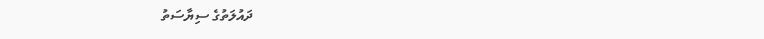ދައުލަތުގެ ސިޔާސަތު